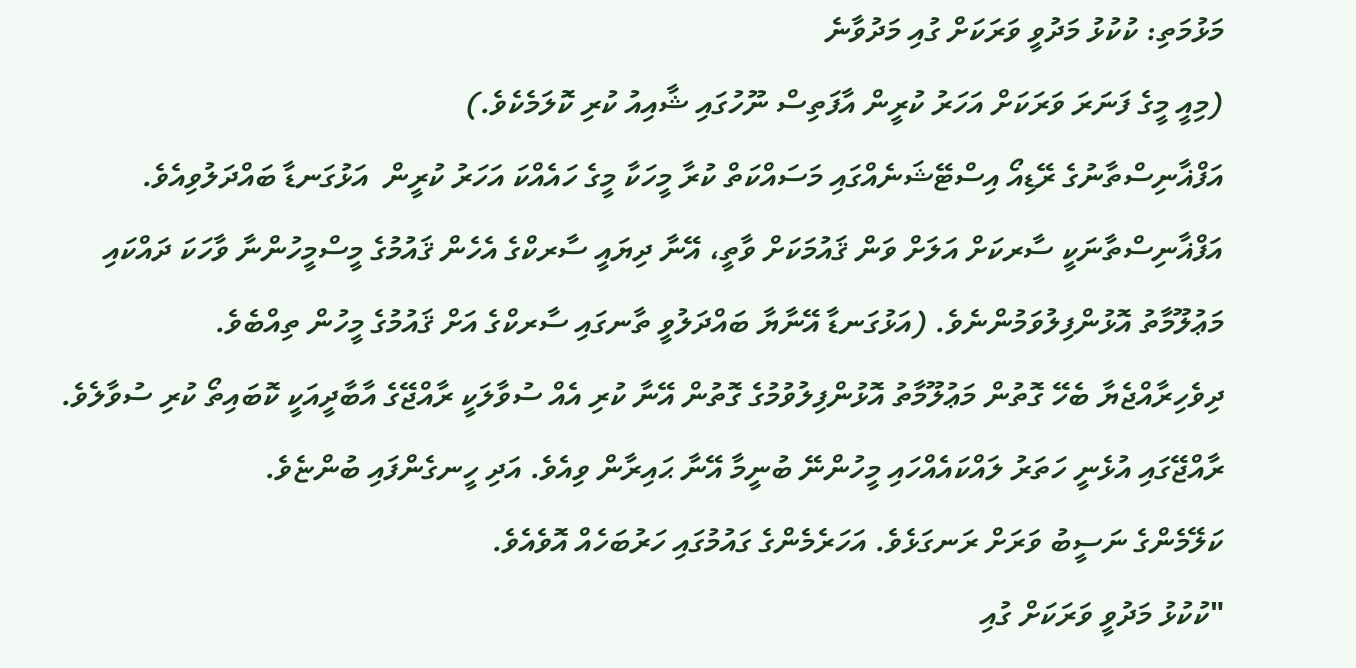މަޅުމަތި: ކުކުޅު މަދުވީ ވަރަކަށް ގުއި މަދުވާނެ
(މިއީ މީގެ ފަނަރަ ވަރަކަށް އަހަރު ކުރީން އާފަތިސް ނޫހުގައި ޝާއިއު ކުރި ކޮލަމެކެވެ.)
އަފްޣާނިސްތާނުގެ ރޭޑިއޯ އިސްޓޭޝަނެއްގައި މަސައްކަތް ކުރާ މީހަކާ މީގެ ހައެއްކަ އަހަރު ކުރީން  އަޅުގަނޑާ ބައްދަލުވިއެވެ. އަފްޣާނިސްތާނަކީ ސާރކަށް އަލަށް ވަން ޤައުމަކަށް ވާތީ، އޭނާ ދިޔައީ ސާރކްގެ އެހެން ޤައުމުގެ މީސްމީހުންނާ ވާހަކަ ދައްކައި މަޢުލޫމާތު އޮޅުންފިލުވަމުންނެވެ. (އަޅުގަނޑާ އޭނާޔާ ބައްދަލުވީ ތާނގައި ސާރކްގެ އަށް ޤައުމުގެ މީހުން ތިއްބެވެ.
ދިވެހިރާއްޖެޔާ ބެހޭ ގޮތުން މަޢުލޫމާތު އޮޅުންފިލުވުމުގެ ގޮތުން އޭނާ ކުރި އެއް ސުވާލަކީ ރާއްޖޭގެ އާބާދީއަކީ ކޮބައިތޯ ކުރި ސުވާލެވެ. ރާއްޖޭގައި އުޅެނީ ހަތަރު ލައްކައެއްހައި މީހުންނޭ ބުނީމާ އޭނާ ޙައިރާން ވިއެވެ. އަދި ހީނގެންފައި ބުންޏެވެ.
ކަލޭމެންގެ ނަސީބު ވަރަށް ރަނގަޅެވެ. އަހަރެމެންގެ ގައުމުގައި ހަރުބަހެއް އޮވެއެވެ.
"ކުކުޅު މަދުވީ ވަރަކަށް ގުއި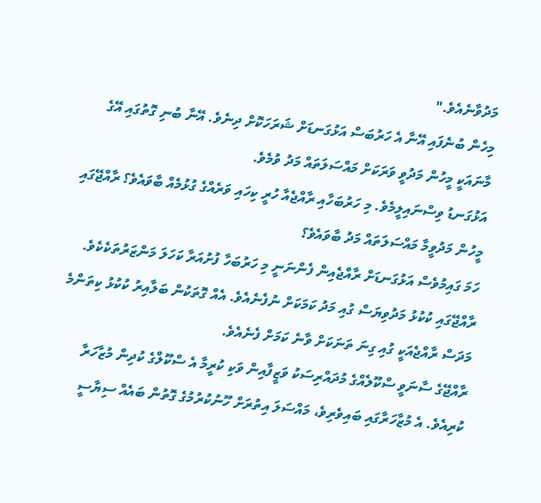މަދުވާނެއެވެ."
މިހެން ބުނެފައި އޭނާ އެ ހަރުބަސް އަޅުގަނޑަށް ޝަރަހަކޮށް ދިނެވެ. އޭނާ ބުނި ގޮތުގައި އޭގެ މާނައަކީ މީހުން މަދުވީ ވަރަކަށް މައްސަލަތައް މަދު ވުމެވެ.
އަޅުގަނޑު ވިސްނައިލީމެވެ. މި ހަރުބަހާއި ރާއްޖެއާ ހުރީ ކިހައި ވަރެއްގެ ގުޅުމެއް ބާވައެވެ؟ ރާއްޖޭގައި މީހުން މަދުވީމާ މައްސަލަތައް މަދު ބާވައެވެ؟
ހަމަ ގައިމުވެސް އަޅުގަނޑަށް ރާއްޖެއިން ފެންނަނީ މި ހަރުބަހާ ފުށުއަރާ ކަހަލަ މަންޒަރުތަކެކެވެ. ރާއްޖޭގައި ކުކުޅު މަދުވިޔަސް ގުއި މަދު ކަމަކަށް ނުފެނެއެވެ. އެއް ގޮތަކުން ބަލާއިރު ކުކުޅު ކިތަންމެ މަދަސް ރާއްޖެއަކީ ގުއި ގިނަ ތަނަކަށް ވާނެ ކަމަށް ފެނެއެވެ.
ރާއްޖޭގެ ސާނަވީ ސްކޫލެއްގެ މުދައްރިސަކު ވަޒީފާއިން ވަކި ކުރީމާ އެ ސްކޫލްގެ ކުދިން މުޒާހަރާ ކުރިއެވެ. އެ މުޒާހަރާގައި ބައިވެރިވެ، މައްސަލަ އިތުރަށް ހޫނުކުރުމުގެ ގޮތުން ބައެއް ސިޔާސީ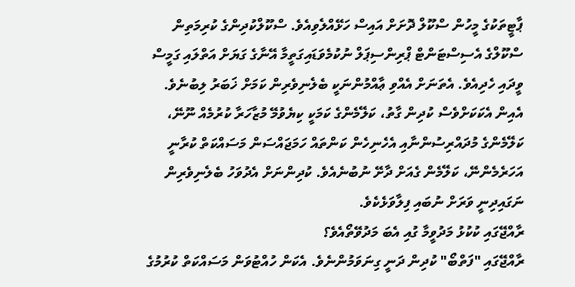ޕާޓީތަކުގެ މީހުން ސްކޫލް ދޮށަށް އައިސް ހަޅޭއްލެވިއެވެ. ސްކޫލްކުދިންގެ ކުރިމަތިން ސްކޫލްގެ އެސިސްޓަންޓް ޕްރިންސިޕަލް ނުކުމެވަޑައިގަތީމާ އޭނާގެ ގަޔަށް އަތްލައި ގަމީސް ވީދައި ހެދިއެވެ. އެތަނަށް އެއްވި ޢާއްމުންނަކީ ބެލެނިވެރިން ކަމަށް ޚަބަރު ލިބުނެވެ. އެއިން އެކަކަށްވެސް ކުދިން ގާތު، ކަލޭމެންގެ ކަމަކީ ކިޔެވުމޭ މުޒާހަރާ ކުރުމެއް ނޫނޭ، ކަލޭމެންގެ މުދައްރިސުންނާއި އެހެނިހެން ކަންތައް ހަމަޖައްސަން މަސައްކަތް ކުރާނީ އަހަރެމެންނޭ، ކަލޭމެން ގެއަށް ދާށޭ ނުބުނެއެވެ. ކުދިންނަށް އެދުވަހު ބެލެނިވެރިން ނަގައިދިނީ ވަރަށް ނުބައި ފިލާވަޅެކެވެ.
ރާއްޖޭގައި ކުކުޅު މަދުވީމާ ގުއި އެބަ މަދުވޭތޯއެވެ؟
ރާއްޖޭގައި "ފަތްބޯ" ކުދިން ދަނީ ގިނަވަމުންނެވެ. އެކަން ހުއްޓުވަން މަސައްކަތް ކުރުމުގެ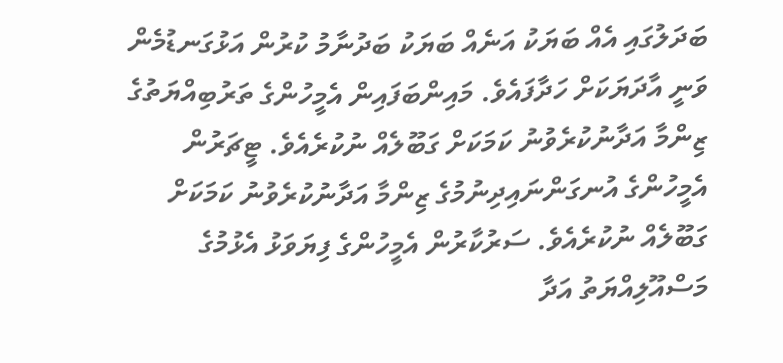ބަދަލުގައި އެއް ބަޔަކު އަނެއް ބަޔަކު ބަދުނާމު ކުރުން އަޅުގަނޑުމެން ވަނީ އާދަޔަކަށް ހަދާފައެވެ. މައިންބަފައިން އެމީހުންގެ ތަރުބިއްޔަތުގެ ޒިންމާ އަދާނުކުރެވުނު ކަމަކަށް ގަބޫލެއް ނުކުރެއެވެ. ޓީޗަރުން އެމީހުންގެ އުނގަންނައިދިނުމުގެ ޒިންމާ އަދާނުކުރެވުނު ކަމަކަށް ގަބޫލެއް ނުކުރެއެވެ. ސަރުކާރުން އެމީހުންގެ ފިޔަވަޅު އެޅުމުގެ މަސްއޫލިއްޔަތު އަދާ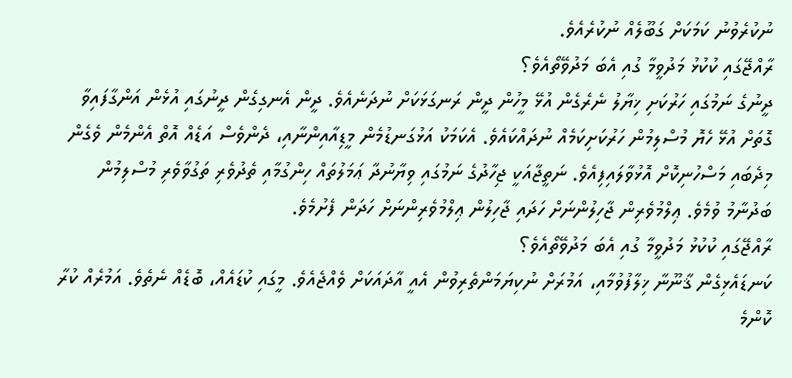ނުކުރެވުނު ކަމަކަށް ގަބޫލެއް ނުކުރެއެވެ.
ރާއްޖޭގައި ކުކުޅު މަދުވީމާ ގުއި އެބަ މަދުވޭތޯއެވެ؟
ދީނުގެ ނަމުގައި ހަރުކަށި ޚިޔާލު ނެރެގެން އުޅޭ މީހުން ދީން ރަނގަޅަކަށް ނުދަނެއެވެ. ދީން އެނގިގެން ދީނުގައި އުޅެން އަންގާފައިވާ ގޮތަށް އުޅޭ ހެޔޮ މުސްލިމުން ހަރުކަށިކަމެއް ނުދައްކައެވެ. އެކަމަކު އަޅުގަނޑުމެން މީޑިއާއިންނާއި، ދެންވެސް އަޑެއް އޮތް އެންމެން ވެގެން މިދެބައި މަސްހުނިކޮށް އޮޅުވާލައިފިއެވެ. ނަތީޖާއަކީ ޖިހާދުގެ ނަމުގައި ވިޔާނުދާ ޢަމަލުތައް ހިންގުމާއި ތެދުވެރި ތަގުވާވެރި މުސްލިމުން ބަދުނާމު ވުމެވެ. ޢިލްމުވެރިން ޖާހިލުންނަށް ހަދައި ޖާހިލުން ޢިލްމުވެރިންނަށް ހަދަން ފެށުމެވެ.
ރާއްޖޭގައި ކުކުޅު މަދުވީމާ ގުއި އެބަ މަދުވޭތޯއެވެ؟
ކަނޑައެޅިގެން ޤާނޫނާ ޚިލާފުވުމާއި، އަމުރަށް ނުކިޔަމަންތެރިވުން އެއީ އާދައަކަށް ވެއްޖެއެވެ. މީގައި ކުޑައެއް، ބޮޑެއް ނެތެވެ. އަމުރެއް ކުރާ ކޮންމެ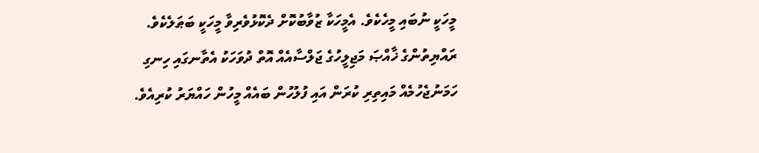މީހަކީ ނުބައި މީހެކެވެ. އެމީހަކާ ޒުވާބުކޮށް ދެކޮޅުވެރިވާ މީހަކީ ބަޠަލެކެވެ. ރައްޔިތުންގެ ޚާއްޞަ މަޖިލީހުގެ ޖަލްސާއެއް އޮތް ދުވަހަކު އެތާނގައި ހިނގި ހަމަނުޖެހުމެއް މައިތިރި ކުރަން އައި ފުލުހުން ބައެއް މީހުން ހައްޔަރު ކުރިއެވެ.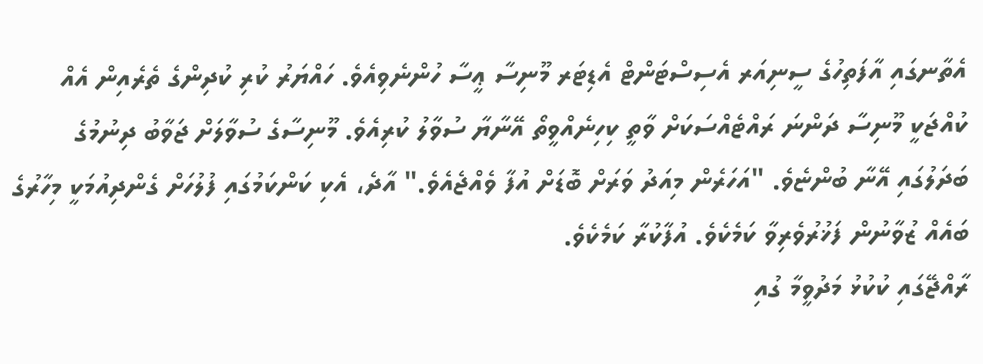އެތާނގައި އާފަތިހުގެ ސީނިއަރ އެސިސްޓަންޓް އެޑިޓަރ މޫނިސާ ޢީސާ ހުންނެވިއެވެ. ހައްޔަރު ކުރި ކުދިންގެ ތެރެއިން އެއް ކުއްޖަކީ މޫނިސާ ދަންނަ ރައްޓެއްސަކަށް ވާތީ ކިހިނެއްވީތޯ އޭނާޔާ ސުވާލު ކުރިއެވެ. މޫނިސާގެ ސުވާލަށް ޖަވާބު ދިނުމުގެ ބަދަލުގައި އޭނާ ބުންޏެވެ. "އަހަރެން މިއަދު ވަރަށް ބޮޑަށް އުފާ ވެއްޖެއެވެ." އާދެ، އެކި ކަންކަމުގައި ފުލުހަށް ގެންދިއުމަކީ މިހާރުގެ ބައެއް ޒުވާނުން ފަޚުރުވެރިވާ ކަމެކެވެ. އުފާކުރާ ކަމެކެވެ.
ރާއްޖޭގައި ކުކުޅު މަދުވީމާ ގުއި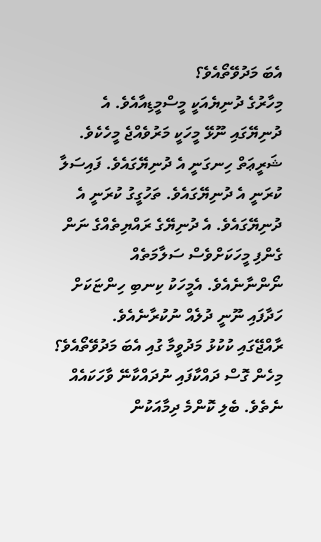އެބަ މަދުވޭތޯއެވެ؟
މިހާރުގެ ދުނިޔެއަކީ މީސްމީޑިއާއެވެ. އެ ދުނިޔޭގައި ނޫޅޭ މީހަކީ މަރުވެއްޖެ މީހެކެވެ. ޝަރީޢަތް ހިނގަނީ އެ ދުނިޔޭގައެވެ. ފައިސަލާ ކުރަނީ އެ ދުނިޔޭގައެވެ. ތަހުގީގު ކުރަނީ އެ ދުނިޔޭގައެވެ. އެ ދުނިޔޭގެ ރައްޔިތެއްގެ ނަން ގެންފި މީހަކަށްވެސް ސަލާމަތެއް ނޯންނާނެއެވެ. އެމީހަކު ކިނބި ހިންޏަކަށް ހަދާފައި ނޫނީ ދުލެއް ނުކުރާނެއެވެ.
ރާއްޖޭގައި ކުކުޅު މަދުވީމާ ގުއި އެބަ މަދުވޭތޯއެވެ؟
މިހެން ގޮސް ދައްކާފައި ނުދައްކާނޭ ވާހަކައެއް ނެތެވެ. ބެލި ކޮންމެ ދިމާއަކުން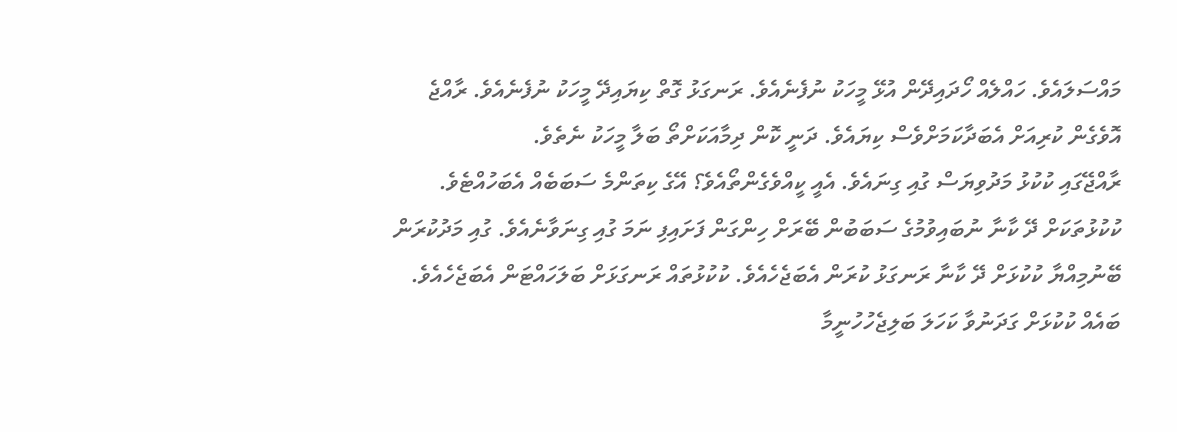މައްސަލައެވެ. ހައްލެއް ހޯދައިދޭން އުޅޭ މީހަކު ނުފެނެއެވެ. ރަނގަޅު ގޮތް ކިޔައިދޭ މީހަކު ނުފެނެއެވެ. ރާއްޖެ އޮވެގެން ކުރިއަށް އެބަދާކަމަށްވެސް ކިޔައެވެ. ދަނީ ކޮން ދިމާއަކަށްތޯ ބަލާ މީހަކު ނެތެވެ.
ރާއްޖޭގައި ކުކުޅު މަދުވިޔަސް ގުއި ގިނައެވެ. އެއީ ކީއްވެގެންތޯއެވެ؟ އޭގެ ކިތަންމެ ސަބަބެއް އެބަހުއްޓެވެ. ކުކުޅުތަކަށް ދޭ ކާނާ ނުބައިވުމުގެ ސަބަބުން ބޭރަށް ހިންގަން ފަށައިފި ނަމަ ގުއި ގިނަވާނެއެވެ. ގުއި މަދުކުރަން ބޭނުމިއްޔާ ކުކުޅަށް ދޭ ކާނާ ރަނގަޅު ކުރަން އެބަޖެހެއެވެ. ކުކުޅުތައް ރަނގަޅަށް ބަލަހައްޓަން އެބަޖެހެއެވެ. ބައެއް ކުކުޅަށް ގަދަނުވާ ކަހަލަ ބަލިޖެހުހުނީމާ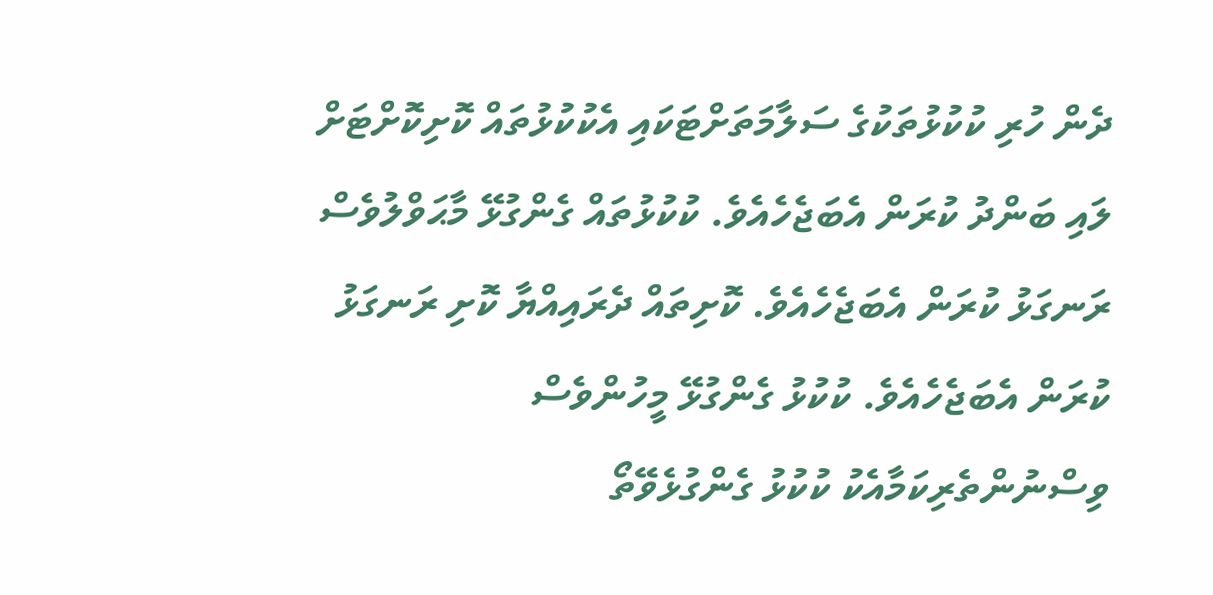ދެން ހުރި ކުކުޅުތަކުގެ ސަލާމަތަށްޓަކައި އެކުކުޅުތައް ކޮށިކޮށްޓަށް ލައި ބަންދު ކުރަން އެބަޖެހެއެވެ. ކުކުޅުތައް ގެންގުޅޭ މާޙަވްލުވެސް ރަނގަޅު ކުރަން އެބަޖެހެއެވެ. ކޮށިތައް ދެރައިއްޔާ ކޮށި ރަނގަޅު ކުރަން އެބަޖެހެއެވެ. ކުކުޅު ގެންގުޅޭ މީހުންވެސް ވިސްނުންތެރިކަމާއެކު ކުކުޅު ގެންގުޅެވޭތޯ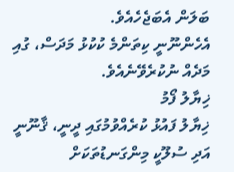ބަލަން އެބަޖެހެއެވެ.
އެހެންނޫނީ ކިތަންމެ ކުކުޅު މަދަސް، ގުއި މަދެއް ނުކުރެވޭނެއެވެ.
ޚިޔާލު ފޯމު
ޚިޔާލު ފައުޅު ކުރެއްވުމުގައި ދީނީ، ޤާނޫނީ އަދި ސުލޫކީ މިންގަނޑުތަކަށް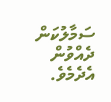ސަމާލުކަން ދެއްވުން އެދެމެވެ.